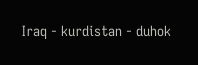Iraq - kurdistan - duhok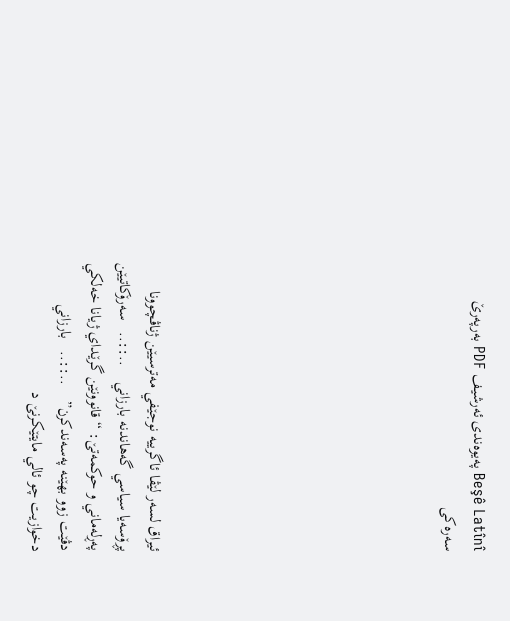Beşê Latînî په‌یوه‌ندی ئە‌رشیف PDF به‌رپه‌رێ سه‌ره‌کی‌









ئيراق لسه‌ر لێڤا ئاگرييه‌ نوجێفي مه‌ترسيێن ژناڤچوونا پڕۆسه‌يا سياسي گه‌هاندنه‌ بارزاني    ..::..   سه‌رۆكاتيێن په‌ڕله‌ماني و حوكمه‌تێ: “قانوونێن گرێداي ژيانا خه‌لكي دڤێت زوو بهێنه‌ په‌سه‌ندكرن”    ..::..   بارزاني دخوازيت چو ئالي مايتێكرنێ د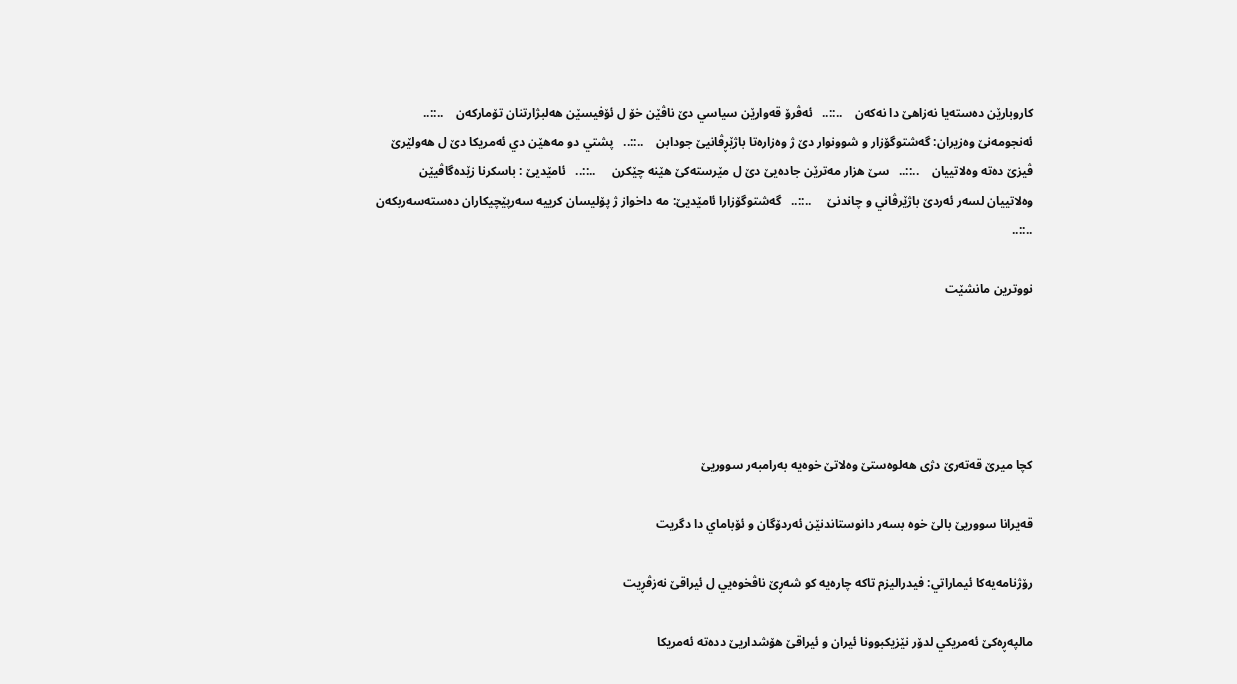كاروبارێن ده‌سته‌يا نه‌زاهێ دا نه‌كه‌ن    ..::..   ئه‌ڤرۆ قه‌وارێن سياسي دێ‌ ناڤێن خۆ ل ئۆفيسێن هه‌لبژارتنان تۆماركه‌ن    ..::..   ئه‌نجومه‌نێ وه‌زيران: گه‌شتوگۆزار و شوونوار دێ ژ وه‌زاره‌تا باژێڕڤانيێ جودابن    ..::..   پشتي دو مه‌هێن دي ئه‌مريكا دێ ل هه‌ولێرێ ڤيزێ ده‌ته‌ وه‌لاتييان    ..::..   سێ‌ هزار مه‌ترێن جاده‌يێ‌ دێ‌ ل مێرسته‌كێ‌ هێنه‌ چێكرن     ..::..   ئامێديێ‌ : باسكرنا زێده‌گاڤيێن وه‌لاتييان لسه‌ر ئه‌ردێ‌ باژێرڤاني و چاندنێ‌     ..::..   گه‌شتوگۆزارا ئامێديێ‌: مه‌ داخواز ژ پۆليسان كرييه‌ سه‌رپێچيكاران ده‌سته‌سه‌ربكه‌ن    ..::..

نووترین مانشێت





كچا ميرێ قه‌ته‌رێ دژى هه‌لوه‌ستێ وه‌لاتێ خوه‌يه‌ به‌رامبه‌ر سووريێ

قه‌يرانا سووريێ بالێ خوه‌ بسه‌ر دانوستاندنێن ئه‌ردۆگان و ئۆباماي دا دگريت

رۆژنامه‌يه‌كا ئيماراتي: فيدراليزم تاكه‌ چاره‌يه‌ كو شه‌ڕێ ناڤخوه‌يي ل ئيراقێ نه‌زڤڕيت

مالپه‌ڕه‌كێ ئه‌مريكي لدۆر نێزيكبوونا ئيران و ئيراقێ هۆشداريێ دده‌ته‌ ئه‌مريكا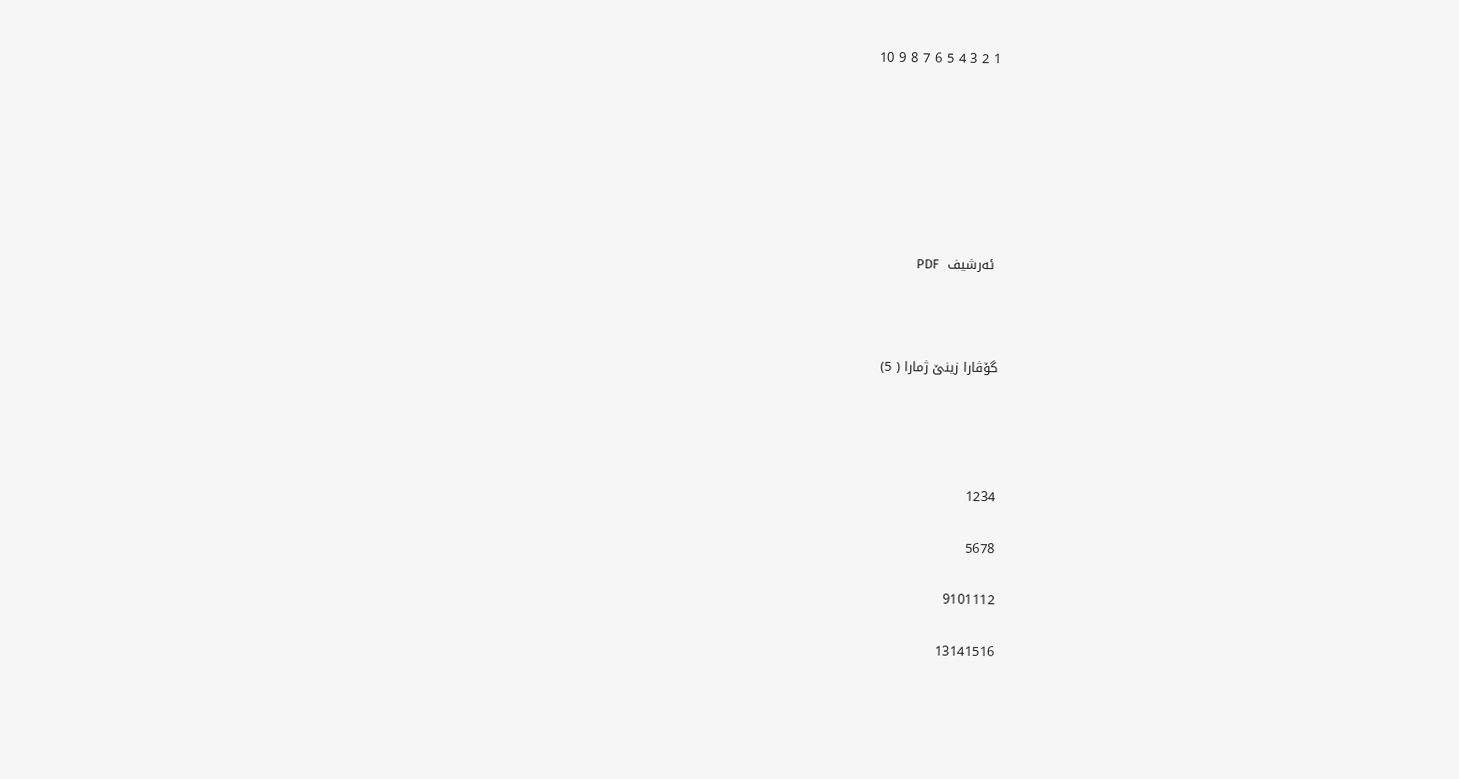1 2 3 4 5 6 7 8 9 10







 ئە‌رشیف  PDF



گۆڤارا زینێ‌ ژمارا ( 5)




1234

5678

9101112

13141516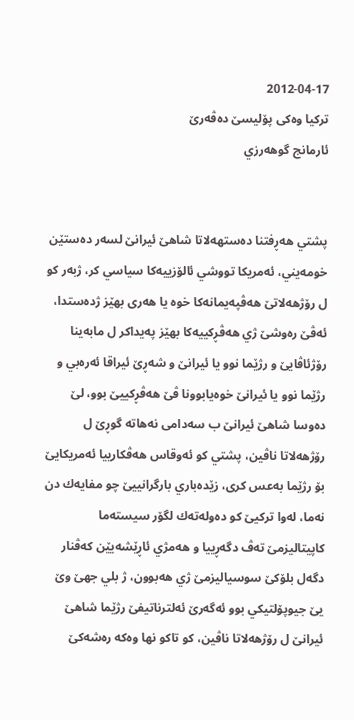2012-04-17
تركيا وه‌كى پۆليسێ‌ ده‌ڤه‌رێ‌
ئارمانج گوهه‌رزي


پشتي هه‌ڕفتنا ده‌ستهه‌لاتا شاهێ‌ ئيرانێ‌ لسه‌ر ده‌ستێن‌ خومه‌يني، ئه‌مريكا تووشي ئالۆزييه‌كا سياسي كر، ژبه‌ر كو ل رۆژهه‌لاتێ‌ هه‌ڤپه‌يمانه‌كا خوه‌ يا هه‌رى بهێز ژده‌ستدا، ئه‌ڤێ‌ ره‌وشێ‌ ژي هه‌ڤڕكييه‌كا بهێز په‌يداكر ل مابه‌ينا رۆژئاڤايێ و رژێما نوو يا ئيرانێ‌ و شه‌ڕێ‌ ئيراقا ئه‌ره‌بي و رژێما نوو يا ئيرانێ‌ خوه‌يابوونا ڤێ‌ هه‌ڤڕكييێ‌ بوو، لێ‌ ده‌وسا شاهێ‌ ئيرانێ‌ ب سه‌دامى نه‌هاته‌ گوڕێ‌ ل رۆژهه‌لاتا ناڤين، پشتي كو ئه‌وقاس هه‌ڤكارييا ئه‌مريكايێ بۆ رژێما به‌عس كرى، زێده‌باري بارگرانييێ‌ چو مفايه‌ك دن نه‌ما، له‌وا تركيێ كو ده‌وله‌ته‌ك لگۆر سيسته‌ما كاپيتاليزمێ‌ ته‌ڤ دگه‌ڕييا و هه‌مژي ئاڕێشه‌يێن كه‌ڤنار دگه‌ل بلۆكێ‌ سوسياليزمێ‌ ژي هه‌بوون، ژ بلي جهێ‌ وێ‌ يێ‌ جيوپۆلتيكي بوو ئه‌گه‌رێ‌ ئه‌لترناتيفێ‌ رژێما شاهێ‌ ئيرانێ‌ ل رۆژهه‌لاتا ناڤين، كو تاكو نها وه‌كه‌ ره‌شه‌كێ‌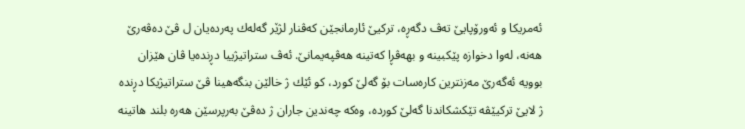ئه‌مريكا و ئه‌ورۆپايێ ته‌ڤ دگه‌ڕه‌، تركيێ ئارمانجێن كه‌ڤنار لژێر گه‌له‌ك په‌رده‌يان ل ڤێ ده‌ڤه‌رێ هه‌نه‌‌، له‌وا دخوازه‌ پێكبينه‌ و بهه‌ڤڕا كه‌تينه‌ هه‌ڤپه‌يمانێ‌. ئه‌ڤ ستراتيژييا دڕنده‌يا ڤان هێزان بوويه‌ ئه‌گه‌رێ‌ مه‌زنترين كاره‌سات بۆ گه‌لێ‌ كورد، كو ئێك ژ خالێن‌ بنگه‌هينا ڤێ‌ ستراتيژيكا دڕنده‌ ژ لايێ‌ تركيێڤه‌ تێكشكاندنا گه‌لێ‌ كورده‌، وه‌كه‌ چه‌ندين جاران ژ ده‌ڤێ‌ به‌رپرسێن هه‌ره‌ بلند هاتينه‌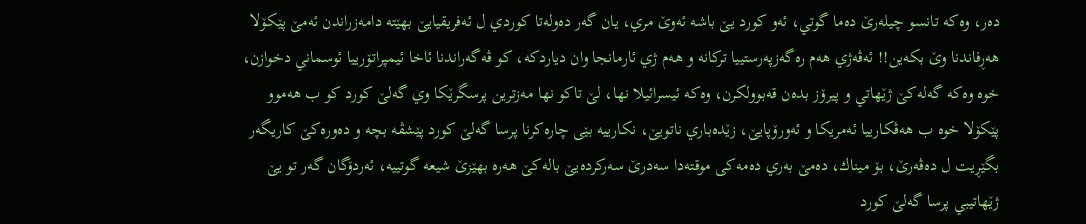ده‌ر، وه‌كه‌ تانسو چيله‌رێ ده‌ما گوتي، ئه‌و كورد يێ‌ باشه‌ ئه‌وێ‌ مري، يان گه‌ر ده‌وله‌تا كوردي ل ئه‌فريقيايێ بهێته‌ دامه‌زراندن ئه‌مێ‌ پێكۆلا هه‌ڕفاندنا وێ‌ بكه‌ين!! ئه‌ڤه‌ژي هه‌م ره‌گه‌زپه‌رستييا تركانه‌ و هه‌م ژي ئارمانجا وان دياردكه‌، كو ڤه‌گه‌راندنا ئاخا ئيمپراتۆرييا ئوسماني دخوازن، خوه‌ وه‌كه‌ گه‌له‌كێ‌ ژێهاتي و پيرۆز بده‌ن قه‌بوولكرن، وه‌كه‌ ئيسرائيلا نها، لێ‌ تاكو نها مه‌زترين پرسگرێكا وي گه‌لێ‌ كورد كو ب هه‌موو پێكۆلا خوه‌ ب هه‌ڤكارييا ئه‌مريكا و ئه‌ورۆپايێ، زێده‌باري ناتويێ، نكارييه‌ بێى‌ چاره‌كرنا پرسا گه‌لێ‌ كورد پێشڤه‌ بچه‌ و ده‌وره‌كێ‌ كاريگه‌ر بگێڕيت‌ ل ده‌ڤه‌رێ‌، بۆ ميناك، ده‌مێ‌ به‌ري ده‌مه‌كى موقته‌دا سه‌درێ سه‌ركرده‌يێ‌ باله‌كێ‌ هه‌ره‌ بهێزێ شيعه‌ گوتييه‌، ئه‌ردۆگان گه‌ر تو يێ‌ ژێهاتيبي پرسا گه‌لێ‌ كورد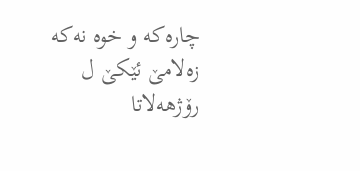چاره‌كه‌ و خوه‌ نه‌كه‌ زه‌لامێ‌ ئێكێ‌ ل رۆژهه‌لاتا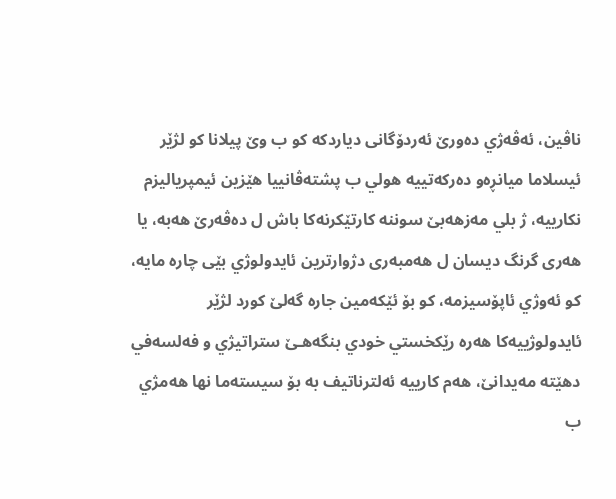ناڤين، ئه‌ڤه‌ژي ده‌ورێ‌ ئه‌ردۆگانى دياردكه‌ كو ب وێ‌ پيلانا كو لژێر ئيسلاما ميانڕه‌و ده‌ركه‌تييه‌ هولي ب پشته‌ڤانييا هێزين ئيمپرياليزم نكارييه‌، ژ بلي مه‌زهه‌بێ‌ سوننه‌ كارتێكرنه‌كا باش ل ده‌ڤه‌رێ‌ هه‌به‌، يا هه‌رى گرنگ ديسان ل هه‌مبه‌رى دژوارترين ئايدولوژي بێى‌ چاره‌ مايه‌، كو ئه‌وژي ئاپۆسيزمه‌، كو بۆ ئێكه‌مين جاره‌ گه‌لێ‌ كورد لژێر ئايدولوژييه‌كا هه‌ره‌ رێكخستي خودي بنگه‌هـێ ستراتيژي و فه‌لسه‌في دهێته‌ مه‌يدانێ‌، هه‌م كارييه‌ ئه‌لترناتيف به‌ بۆ سيسته‌ما نها هه‌مژي ب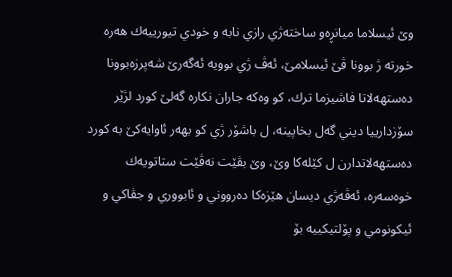وێ‌ ئيسلاما ميانڕه‌و ساخته‌ژي رازي نابه‌ و خودي تيورييه‌ك هه‌ره‌ خورته‌ ژ بوونا ڤێ‌ ئيسلامێ‌، ئه‌ڤ ژي بوويه‌ ئه‌گه‌رێ‌ شه‌پرزه‌بوونا ده‌ستهه‌لاتا فاشيزما ترك، كو وه‌كه‌ جاران نكاره‌ گه‌لێ‌ كورد لژێر سۆزدارييا ديني گه‌ل بخاپينه‌، ل باشۆر ژي كو بهه‌ر ئاوايه‌كێ‌ به‌ كورد ده‌ستهه‌لاتدارن ل كێله‌كا وێ‌، وێ بڤێت نه‌ڤێت ستاتويه‌ك خوه‌سه‌ره‌، ئه‌ڤه‌ژي ديسان هێزه‌كا ده‌رووني و ئابووري و جڤاكي و ئيكونومي و پۆلتيكييه‌ بۆ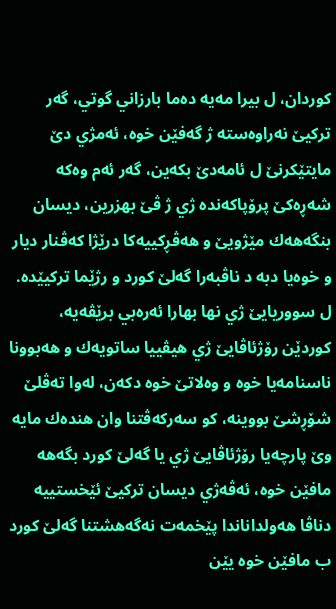كوردان، ل بيرا مه‌يه‌ ده‌ما بارزاني گوتي، گه‌ر تركيێ نه‌راوه‌سته‌ ژ گه‌فێن خوه‌، ئه‌مژي دێ مايتێكرنێ‌ ل ئامه‌دێ‌ بكه‌ين، گه‌ر ئه‌م وه‌كه‌ شه‌ڕه‌كێ‌ پرۆپاكه‌نده‌ ژي ژ ڤێ‌ بهزرين، ديسان بنگه‌هه‌ك مێژويێ‌ و هه‌ڤڕكييه‌كا درێژا كه‌ڤنار ديار و خوه‌يا دبه‌ د ناڤبه‌را گه‌لێ‌ كورد و رژێما تركيێده‌.
ل سووريايێ ژي نها بهارا ئه‌ره‌بي برێڤه‌يه‌، كوردێن رۆژئاڤايێ ژي هيڤييا ساتويه‌ك و هه‌بوونا ناسنامه‌يا خوه‌ و وه‌لاتێ‌ خوه‌ دكه‌ن، له‌وا ته‌ڤلێ‌ شۆڕشێ‌ بووينه‌، كو سه‌ركه‌ڤتنا وان هنده‌ك مايه‌ وێ‌ پارچه‌يا رۆژئاڤايێ ژي يا گه‌لێ‌ كورد بگه‌هه‌ مافێن خوه‌، ئه‌ڤه‌ژي ديسان تركيێ ئێخستييه‌ دناڤا هه‌ولداناندا پێخمه‌ت نه‌گه‌هشتنا گه‌لێ‌ كورد ب مافێن خوه‌ يێن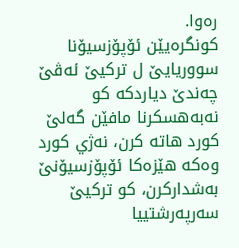ره‌وا.
كونگره‌يێن ئۆپۆزسيۆنا سووريايێ ل تركيێ ئه‌ڤێ‌ چه‌ندێ‌ دياردكه‌ كو نه‌به‌هسكرنا مافێن گه‌لێ‌ كورد هاته‌ كرن، نه‌ژي كورد وه‌كه‌ هێزه‌كا ئۆپۆزسيۆنێ به‌شداركرن، كو تركيێ سه‌رپه‌رشتييا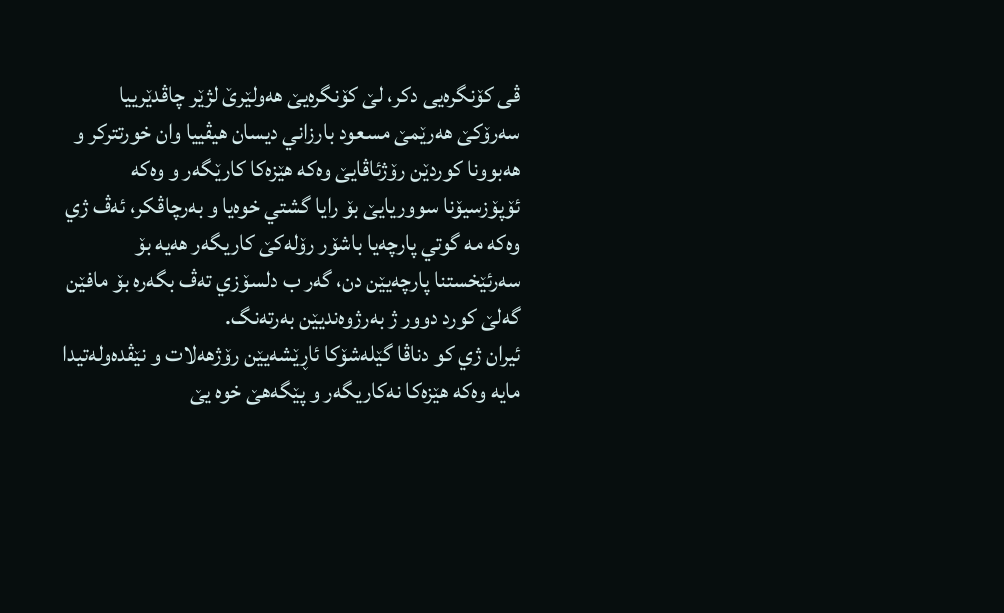ڤى كۆنگره‌يى دكر، لێ‌ كۆنگره‌يێ هه‌ولێرێ‌ لژێر چاڤدێرييا سه‌رۆكێ‌ هه‌رێمێ‌ مسعود بارزاني ديسان هيڤييا وان خورتتركر و هه‌بوونا كوردێن‌ رۆژئاڤايێ وه‌كه‌ هێزه‌كا كارێگه‌ر و وه‌كه‌ ئۆپۆزسيۆنا سووريايێ بۆ رايا گشتي خوه‌يا و به‌رچاڤكر، ئه‌ڤ ژي وه‌كه‌ مه‌ گوتي پارچه‌يا باشۆر رۆله‌كێ‌ كاريگه‌ر هه‌يه‌ بۆ سه‌رئێخستنا پارچه‌يێن دن، گه‌ر ب دلسۆزي ته‌ڤ بگه‌ره‌ بۆ مافێن گه‌لێ‌ كورد دوور ژ به‌رژوه‌نديێن به‌رته‌نگ.
ئيران ژي كو دناڤا گێله‌شۆكا ئاڕێشه‌يێن رۆژهه‌لات و نێڤده‌وله‌تيدا مايه‌ وه‌كه‌ هێزه‌كا نه‌كاريگه‌ر و پێگه‌هێ‌ خوه‌ يێ‌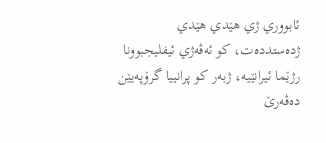ئابووري ژي هێدي هێدي ژده‌ستدده‌ت، كو ئه‌ڤه‌ژي ئيفليجبوونا رژێما ئيرانێيه‌، ژبه‌ر كو پرانييا گرۆپه‌يێن ده‌ڤه‌رێ‌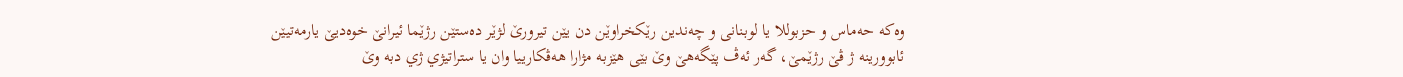وه‌كه‌ حه‌ماس و حزبوللا يا لوبنانى و چه‌ندين رێكخراوێن دن يێن تيرورێ لژێر ده‌ستێن‌ رژێما ئيرانێ‌ خوه‌ديێ‌ يارمه‌تيێن ئابوورينه‌ ژ ڤێ‌ رژێمێ‌، گه‌ر ئه‌ڤ پێگه‌هێ‌ وێ‌ بێى هێزبه‌ مژارا هه‌ڤكارييا وان يا ستراتيژي ژي دبه‌ وێ‌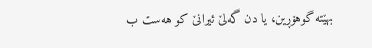بهێته‌ گوهۆڕين، يا دن گه‌لێ‌ ئيرانێ‌ كو هه‌ست ب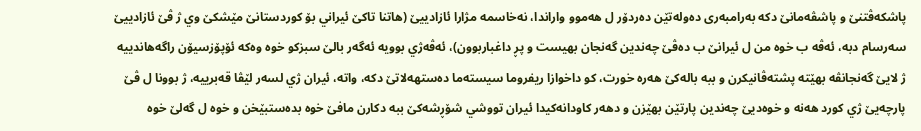پاشكه‌ڤتنێ‌ و پاشڤه‌مانێ‌ دكه‌ به‌رامبه‌رى ده‌وله‌تێن ده‌ردۆر ل هه‌موو واراندا، نه‌خاسمه‌ مژارا ئازادييێ‌ (هاتنا تاكێ‌ ئيراني بۆ كوردستانێ‌ مێشكێ‌ وي ژ ڤێ‌ ئازادييێ‌ سه‌رسام دبه‌، ئه‌ڤه‌ ب خوه‌ من ل ئيرانێ‌ ب ده‌ڤێ‌ چه‌ندين گه‌نجان بهيست و پڕ داغباربوون)، ئه‌ڤه‌ژي بوويه‌ ئه‌گه‌ر بالێ‌ سبزكو خوه‌ وه‌كه‌ ئۆپۆزسيۆن راگه‌هاندييه‌ ژ لايێ‌ گه‌نجانڤه‌ بهێته‌ پشته‌ڤانيكرن و ببه‌ باله‌كێ‌ هه‌ره‌ خورت، كو داخوازا ريفروما سيسته‌ما ده‌ستهه‌لاتێ‌ دكه‌، واته‌، ئيران ژي لسه‌ر لێڤا قه‌برييه‌، ژ بوونا ل ڤێ‌ پارچه‌يێ‌ ژي كورد هه‌نه‌ و خوه‌ديێ‌ چه‌ندين پارتێن بهێزن و دهه‌ر كاودانه‌كيدا ئيران تووشي شۆڕشه‌كێ‌ ببه‌ دكارن مافێ‌ خوه‌ بده‌ستبێخن و خوه‌ ل گه‌لێ‌ خوه‌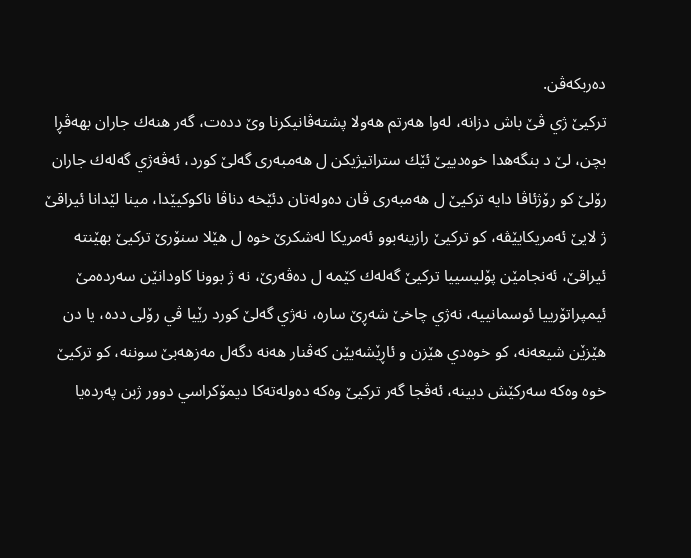ده‌ربكه‌ڤن.
تركيێ ژي ڤێ‌ باش دزانه‌، له‌وا هه‌رتم هه‌ولا پشته‌ڤانيكرنا وێ‌ دده‌ت، گه‌ر هنه‌ك جاران بهه‌ڤڕا بچن، لێ‌ د بنگه‌هدا خوه‌دييێ‌ ئێك ستراتيژيكن ل هه‌مبه‌رى گه‌لێ‌ كورد، ئه‌ڤه‌ژي گه‌له‌ك جاران رۆلێ‌ كو رۆژئاڤا دايه‌ تركيێ ل هه‌مبه‌رى ڤان ده‌وله‌تان دئێخه‌ دناڤا ناكوكيێدا، مينا لێدانا ئيراقێ‌ ژ لايێ‌ ئه‌مريكايێڤه‌، كو تركيێ رازينه‌بوو ئه‌مريكا له‌شكرێ‌ خوه‌ ل هێلا سنۆرێ‌ تركيێ بهێنته‌ ئيراقێ‌، ئه‌نجامێن پۆليسييا تركيێ گه‌له‌ك كێمه‌ ل ده‌ڤه‌رێ‌، نه‌ ژ بوونا كاودانێن سه‌رده‌مێ‌ ئيمپراتۆرييا ئوسمانييه‌، نه‌ژي چاخێ‌ شه‌ڕێ‌ ساره‌، نه‌ژي گه‌لێ‌ كورد رێيا ڤي رۆلى دده‌، يا دن هێزێن شيعه‌نه‌، كو خوه‌دي هێزن و ئاڕێشه‌يێن كه‌ڤنار هه‌نه‌ دگه‌ل مه‌زهه‌بێ‌ سوننه‌، كو تركيێ خوه‌ وه‌كه‌ سه‌ركێش دبينه‌، ئه‌ڤجا گه‌ر تركيێ وه‌كه‌ ده‌وله‌ته‌كا ديمۆكراسي دوور ژبن په‌رده‌يا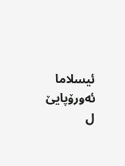ئيسلاما ئه‌ورۆپايێ ل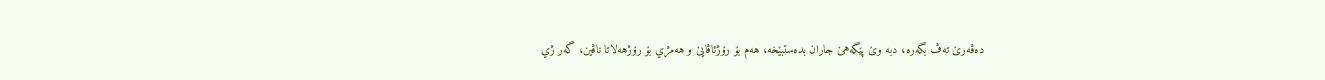ده‌ڤه‌رێ‌ ته‌ڤ بگه‌ره‌، دبه‌ وێ پێگه‌هێ‌ جاران بده‌ستبێخه‌، هه‌م بۆ رۆژئاڤايێ و هه‌مژي بۆ رۆژهه‌لاتا ناڤين، گه‌ر ژي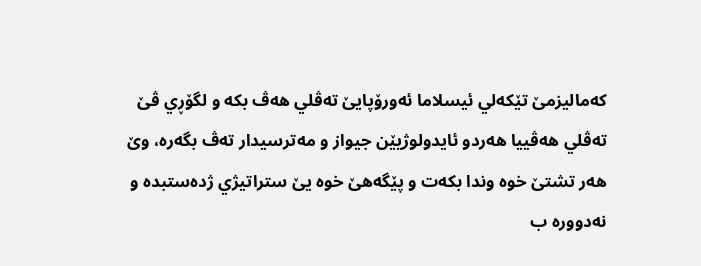كه‌ماليزمێ‌ تێكه‌لي ئيسلاما ئه‌ورۆپايێ ته‌ڤلي هه‌ڤ بكه‌ و لگۆڕي ڤێ‌ ته‌ڤلي هه‌ڤييا هه‌ردو ئايدولوژيێن جيواز و مه‌ترسيدار ته‌ڤ بگه‌ره‌، وێ‌ هه‌ر تشتێ‌ خوه‌ وندا بكه‌ت و پێگه‌هێ‌ خوه‌ يێ‌ ستراتيژي ژده‌ستبده‌ و نه‌دووره‌ ب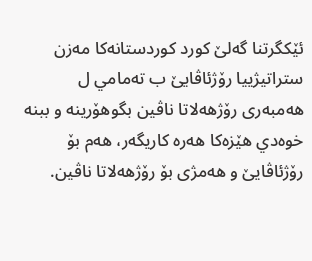ئێكگرتنا گه‌لێ‌ كورد كوردستانه‌كا مه‌زن ستراتيژييا رۆژئاڤايێ ب ته‌مامي ل هه‌مبه‌رى رۆژهه‌لاتا ناڤين بگوهۆرينه‌ و ببنه‌ خوه‌دي هێزه‌كا هه‌ره‌ كاريگه‌ر، هه‌م بۆ رۆژئاڤايێ و هه‌مژى بۆ رۆژهه‌لاتا ناڤين.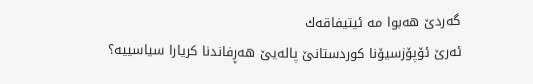گه‌ردێ هه‌بوا مه‌ ئيتيفاقه‌ك
ئەرێ ئۆپۆزسيۆنا كوردستانێ پاله‌يێ هەڕفاندنا كريارا سياسييە؟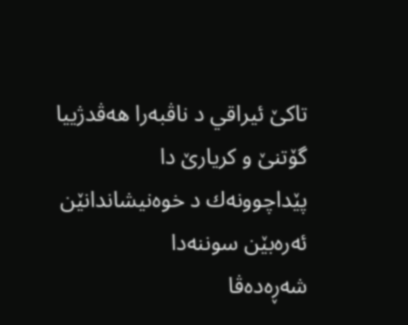تاكێ ئيراقي د ناڤبه‌را هه‌ڤدژييا گۆتنێ و كريارێ دا
پێداچوونه‌ك د خوه‌نيشاندانێن ئه‌ره‌بێن سوننه‌دا
شه‌ڕه‌ده‌ڤا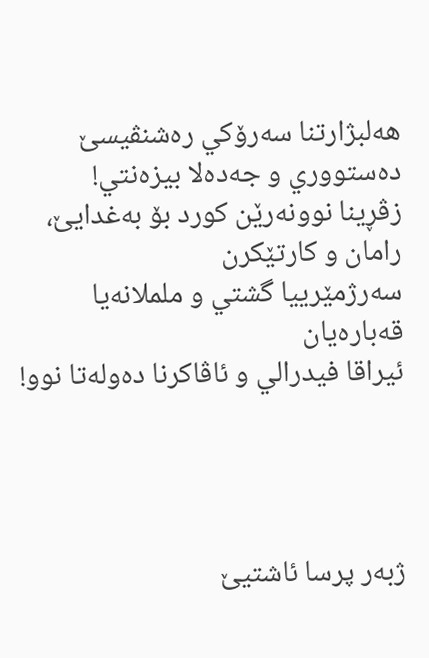هه‌لبژارتنا سه‌رۆكي ره‌شنڤيسێ ده‌ستووري و جه‌ده‌لا بيزه‌نتي!
زڤڕينا نوونه‌رێن كورد بۆ به‌غدايێ، رامان و كارتێكرن
سه‌رژمێرييا گشتي و ململانه‌يا قه‌باره‌يان
ئيراقا فيدرالي و ئاڤاكرنا ده‌وله‌تا نوو!




ژبه‌ر پرسا ئاشتيێ‌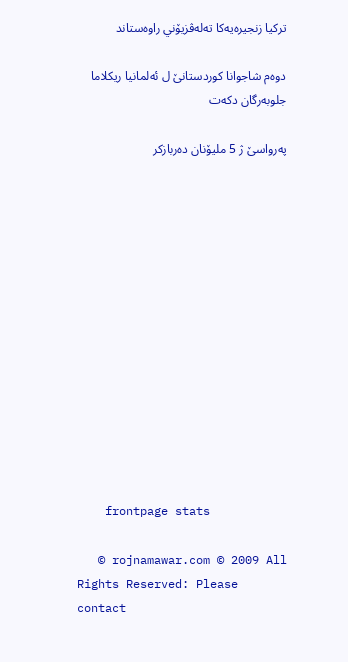تركيا زنجيره‌يه‌كا ته‌له‌ڤزيۆني راوه‌ستاند

دوه‌م شاجوانا كوردستانێ ل ئه‌لمانيا ريكلاما جلوبه‌رگان دكه‌ت

په‌رواسێ‌ ژ 5 مليۆنان ده‌ربازكر














    frontpage stats

   © rojnamawar.com © 2009 All Rights Reserved: Please contact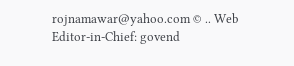rojnamawar@yahoo.com © .. Web Editor-in-Chief: govend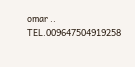omar .. TEL.009647504919258